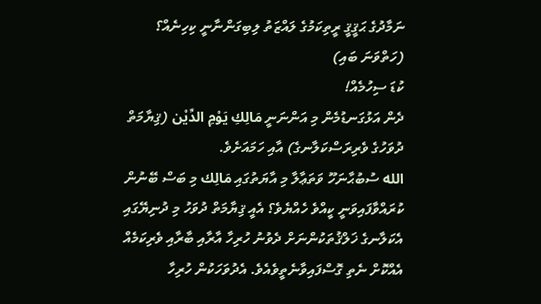ނަމާދުގެ ޙަޤީޤީ ރީތިކަމުގެ ލައްޒަތު ލިބިގަންނާނީ ކިހިނެއް؟ (ހަތްވަނަ ބައި)
ކުޑަ ސިހުމެއް!
ދެން އަޅުގަނޑުމެން މި އަންނަނީ مَالِكِ يَوْمِ الدِّيْن (ޤިޔާމަތް ދުވަހުގެ ވެރިރަސްކަލާނގެ) އާއި ހަމައަށެވެ.
الله ސުބުޙާނަހޫ ވަތަޢާލާ މި އާޔަތުގައި مَالِك މި ބަސް ބޭނުން ކުރައްވާފައިވަނީ ކީއްވެ ހެއްޔެވެ؟ އެއީ ޤިޔާމަތް ދުވަހު މި ދުނިޔޭގައި އެކަލާނގެ ޚަލްޤުތަކުންނަށް ދެވުނު ހުރިހާ އާރާއި ބާރާއި ވެރިކަމެއް އެއްކޮށް ނެތި ގޮސްފައިވާނެތީވެއެވެ. އެދުވަހަކުން ހުރިހާ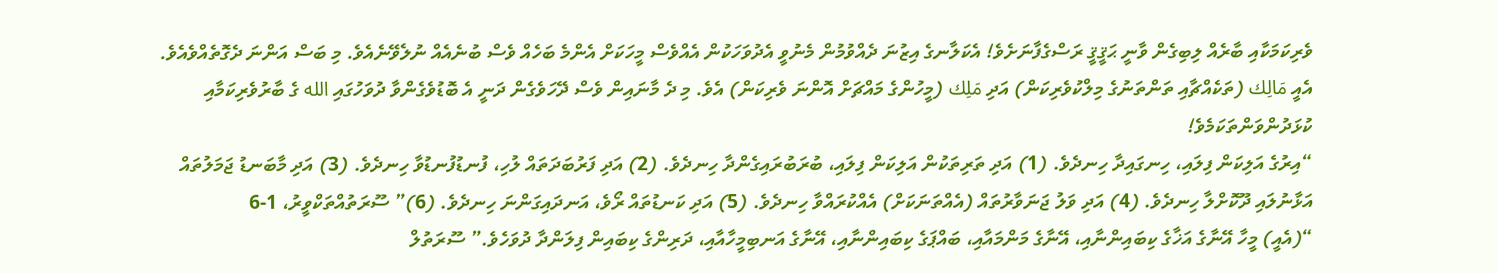ވެރިކަމަކާއި ބާރެއް ލިބިގެން ވާނީ ޙަޤީޤީ ރަސްގެފާނަށެވެ! އެކަލާނގެ އިޒުނަ ދެއްވުމުން މެނުވީ އެދުވަހަކުން އެއްވެސް މީހަކަށް އެންމެ ބަހެއް ވެސް ބުނެއެއް ނުލެވޭނެއެވެ. މި ބަސް އަންނަ ދެގޮތެއްވެއެވެ. އެއީ مَالِك (ތަކެއްޗާއި ތަންތަނުގެ މިލްކުވެރިކަން) އަދި مَلِك (މީހުންގެ މައްޗަށް އޮންނަ ވެރިކަން) އެވެ. މި ދެ މާނައިން ވެސް ދޭހަވެގެން ދަނީ އެ ބޮޑުވެގެންވާ ދުވަހުގައި الله ގެ ބާރުވެރިކަމާއި ކުޅަދުންވަންތަކަމެވެ!
“އިރުގެ އަލިކަން ފިލައި، ހިނގައިދާ ހިނދެވެ. (1) އަދި ތަރިތަކުން އަލިކަން ފިލައި، ބުރަބުރައިގެންދާ ހިނދެވެ. (2) އަދި ފަރުބަދަތައް ލުހި، ފުނޑުފުނޑުވާ ހިނދެވެ. (3) އަދި މާބަނޑު ޖަމަލުތައް އަޅާނުލައި ދޫކޮށްލާ ހިނދެވެ. (4) އަދި ވަލު ޖަނަވާރުތައް (އެއްތަނަކަށް) އެއްކުރައްވާ ހިނދެވެ. (5) އަދި ކަނޑުތައް ރޯވެ، އަނދައިގަންނަ ހިނދެވެ. (6)” ސޫރަތުއްތަކްވީރު، 1-6
“(އެއީ) މީހާ އޭނާގެ އަޚާގެ ކިބައިންނާއި، އޭނާގެ މަންމައާއި، ބައްޕަގެ ކިބައިންނާއި، އޭނާގެ އަނބިމީހާއާއި، ދަރިންގެ ކިބައިން ފިލަންދާ ދުވަހެވެ.” ސޫރަތުލް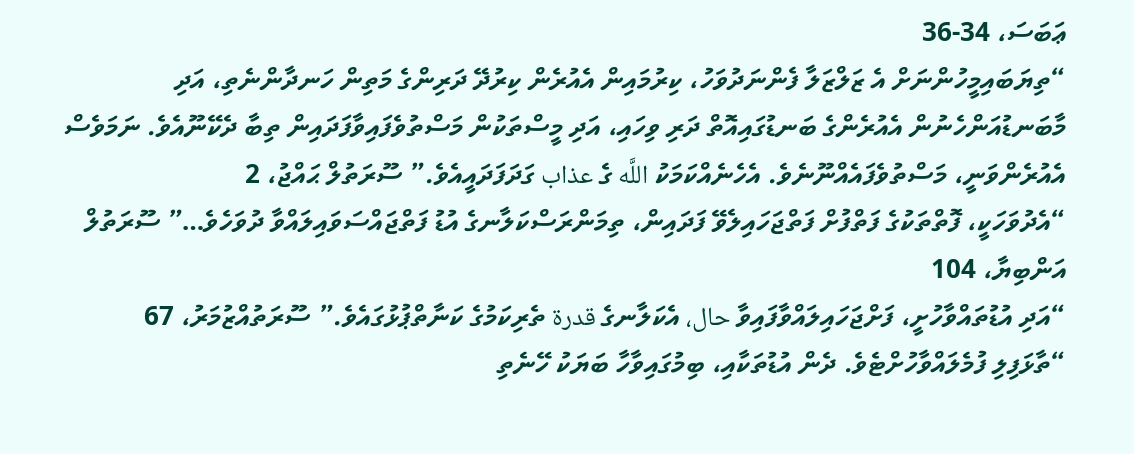ޢަބަސަ، 34-36
“ތިޔަބައިމީހުންނަށް އެ ޒަލްޒަލާ ފެންނަދުވަހު، ކިރުމައިން އެއުރެން ކިރުދޭ ދަރިންގެ މަތިން ހަނދާންނެތި، އަދި މާބަނޑުއަންހެނުން އެއުރެންގެ ބަނޑުގައިއޮތް ދަރި ވިހައި، އަދި މީސްތަކުން މަސްތުވެފައިވާފަދައިން ތިބާ ދެކޭނޫއެވެ. ނަމަވެސް އެއުރެންވަނީ، މަސްތުވެފައެއްނޫނެވެ. އެހެނެއްކަމަކު اللَّه ގެ عذاب ގަދަފަދައީއެވެ.” ސޫރަތުލް ޙައްޖު، 2
“އެދުވަހަކީ، ފޮތްތަކުގެ ފަތްފުށް ފަތްޖަހައިލެވޭ ފަދައިން، ތިމަންރަސްކަލާނގެ އުޑު ފަތްޖައްސަވައިލައްވާ ދުވަހެވެ…” ސޫރަތުލް އަންބިޔާ، 104
“އަދި އުޑުތައްވާހުށީ، ފަށްޖަހައިލައްވާފައިވާ حال، އެކަލާނގެ قدرة ތެރިކަމުގެ ކަނާތްޕުޅުގައެވެ.” ސޫރަތުއްޒުމަރު، 67
“ތާޅަފިލި ފުމެލައްވާހުށްޓެވެ. ދެން އުޑުތަކާއި، ބިމުގައިވާހާ ބަޔަކު ހޭނެތި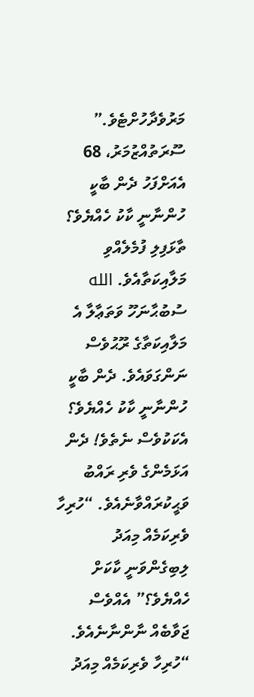މަރުވެދާހުށްޓެވެ.” ސޫރަތުއްޒުމަރު، 68
އެއަށްފަހު ދެން ބާކީ ހުންނާނީ ކާކު ހެއްޔެވެ؟ ތާޅަފިލި ފުމެލެއްވި މަލާއިކަތާއެވެ. الله ސުބުޙާނަހޫ ވަތަޢާލާ އެ މަލާއިކަތާގެ ރޫޙުވެސް ނަންގަވައެވެ. ދެން ބާކީ ހުންނާނީ ކާކު ހެއްޔެވެ؟ އެކަކުވެސް ނެތެވެ! ދެން އަޅަމެންގެ ވެރި ރައްބު ވަޙީކުރައްވާނެއެވެ. “ހުރިހާ ވެރިކަމެއް މިއަދު ލިބިގެންވަނީ ކާކަށް ހެއްޔެވެ؟” އެއްވެސް ޖަވާބެއް ނާންނާނެއެވެ. “ހުރިހާ ވެރިކަމެއް މިއަދު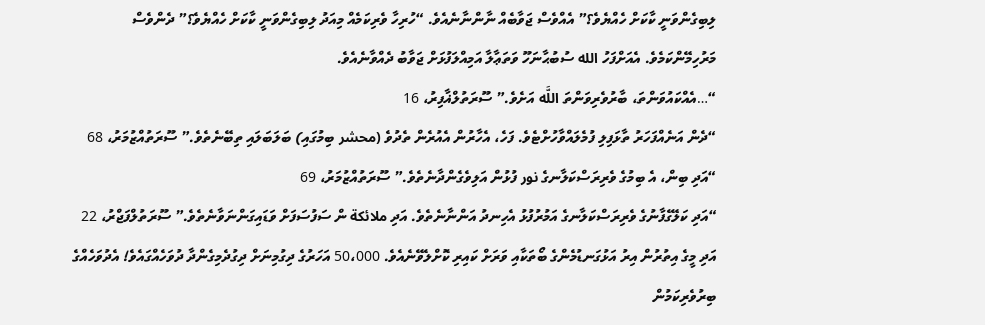ލިބިގެންވަނީ ކާކަށް ހެއްޔެވެ؟” އެއްވެސް ޖަވާބެއް ނާންނާނެއެވެ. “ހުރިހާ ވެރިކަމެއް މިއަދު ލިބިގެންވަނީ ކާކަށް ހެއްޔެވެ؟” ދެންވެސް މަރުހިމޭންކަމެވެ. އެއަށްފަހު الله ސުބުޙާނަހޫ ވަތަޢާލާ އަމިއްލަފުޅަށް ޖަވާބު ދެއްވާނެއެވެ.
“…އެއްކައުވަންތަ، ބާރުވެރިވަންތަ اللَّه އަށެވެ.” ސޫރަތުލްޣާފިރު، 16
“ދެން އަނެއްފަހަރު ތާޅަފިލި ފުމެލައްވާހުށްޓެވެ. ފަހެ، އެހާރުން އެއުރެން ތެދުވެ (محشر ބިމުގައި) ބަލަބަލައި ތިބޭނެތެވެ.” ސޫރަތުއްޒުމަރު، 68
“އަދި ބިން، އެ ބިމުގެ ވެރިރަސްކަލާނގެ نور ފުޅުން އަލިވެގެންދާނެތެވެ.” ސޫރަތުއްޒުމަރު، 69
“އަދި ކަލޭގެފާނުގެ ވެރިރަސްކަލާނގެ އަމުރުފުޅު އެހިނދު އަންނާނެތެވެ. އަދި ملائكة ން ސަފުސަފަށް ވަޑައިގަންނަވާނެތެވެ.” ސޫރަތުލްފަޖްރު، 22
އަދި މީގެ އިތުރުން އިރު އަޅުގަނޑުމެންގެ ބޯތަކާއި ވަރަށް ކައިރި ކޮށްލެވޭނެއެވެ. 50،000 އަހަރުގެ ދިގުމިނަށް ދިގުދެމިގެންދާ ދުވަހެއްގައެވެ! އެދުވަހެއްގެ ބިރުވެރިކަމުން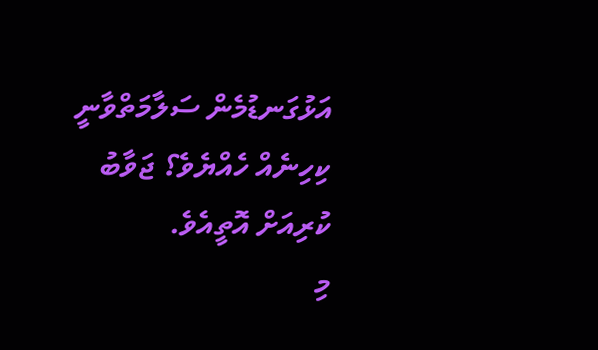އަޅުގަނޑުމެން ސަލާމަތްވާނީ ކިހިނެއް ހެއްޔެވެ؟ ޖަވާބު ކުރިއަށް އޮތީއެވެ.
މި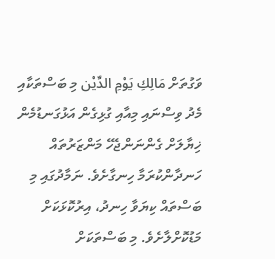ވަގުތަށް مَالِكِ يَوْمِ الدِّيْن މި ބަސްތަކާއި މެދު ވިސްނައި މިއާއި ގުޅިގެން އަޅުގަނޑުމެން ޚިޔާލަށް ގެންނަންޖެހޭ މަންޒަރުތައް ހަނދާންކުރަމާ ހިނގާށެވެ. ނަމާދުގައި މި ބަސްތައް ކިޔަވާ ހިނދު، އިރުކޮޅަކަށް މަޑުކޮށްލާށެވެ. މި ބަސްތަކަށް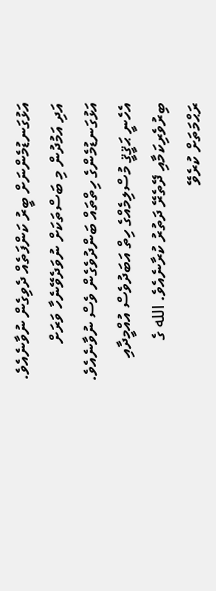އަޅުގަނޑުމެންނަށް ބީރު ކަންފަތެއް ދެވިގެން ނުވާނެއެވެ. އަދި އަމުދުން މި ބަސްތަކަށް ނުވަދެވޭނެހާ ވަރަށް އަޅުގަނޑުމެންގެ ހިތްތައް ބަންދުވެގެން ވެސް ނުވާނެއެވެ. އެހެނީ ޙަޤީޤީ މުސްލިމެއްގެ ހިތް އަބަދުވެސް އުއްމީދާއި ބިރުވެރިކަމާއި ދޭތެރޭ ދަތުރު ކުރާނެއެވެ. الله ގެ ރަޙްމަތަށް ކުރެވޭ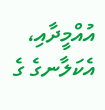އުއްމީދާއި، އެކަލާނގެ ގެ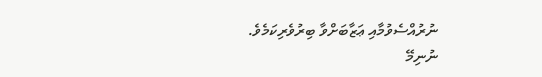ނުރުއްސެވުމާއި ޢަޒާބަށްވާ ބިރުވެރިކަމެވެ.
ނުނިމޭ